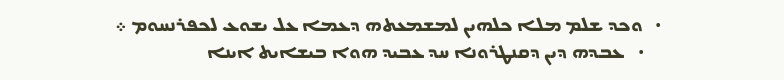•   ܘܟܕ ܫܠܡ ܡܠܐ ܟܠܗܝܢ ܠܡܫܡܥܬܗ ܕܥܡܐ ܥܠ ܝܫܘܥ ܠܟܦܪܢܚܘܡ ܀
    •   ܥܒܕܗ ܕܝܢ ܕܩܢܛܪܘܢܐ ܚܕ ܥܒܝܕ ܗܘܐ ܒܝܫܐܝܬ ܐܝܢܐ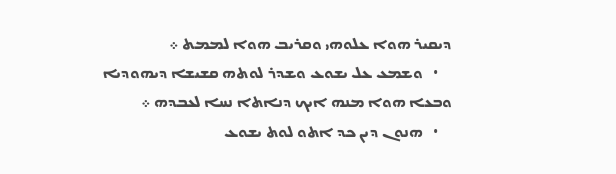ܕܝܩܝܪ ܗܘܐ ܥܠܘܗܝ ܘܩܪܝܒ ܗܘܐ ܠܡܡܬ ܀
    •   ܘܫܡܥ ܥܠ ܝܫܘܥ ܘܫܕܪ ܠܘܬܗ ܩܫܝܫܐ ܕܝܗܘܕܝܐ ܘܒܥܐ ܗܘܐ ܡܢܗ ܐܝܟ ܕܢܐܬܐ ܢܚܐ ܠܥܒܕܗ ܀
    •   ܗܢܘܢ ܕܝܢ ܟܕ ܐܬܘ ܠܘܬ ܝܫܘܥ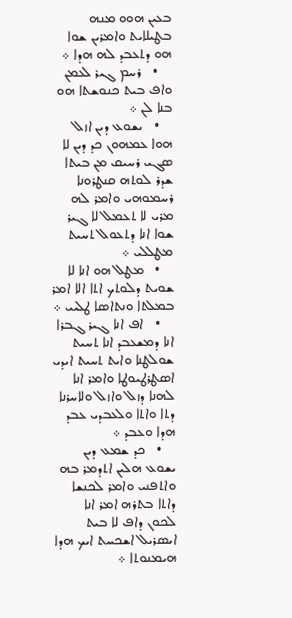ܒܥܝܢ ܗܘܘ ܡܢܗ ܒܛܝܠܐܝܬ ܘܐܡܪܝܢ ܫܘܐ ܗܘ ܕܬܥܒܕ ܠܗ ܗܕܐ ܀
    •   ܪܚܡ ܓܝܪ ܠܥܡܢ ܘܐܦ ܒܝܬ ܟܢܘܫܬܐ ܗܘ ܒܢܐ ܠܢ ܀
    •   ܝܫܘܥ ܕܝܢ ܐܙܠ ܗܘܐ ܥܡܗܘܢ ܟܕ ܕܝܢ ܠܐ ܤܓܝ ܪܚܝܩ ܡܢ ܒܝܬܐ ܫܕܪ ܠܘܬܗ ܩܢܛܪܘܢܐ ܪܚܡܘܗܝ ܘܐܡܪ ܠܗ ܡܪܝ ܠܐ ܬܥܡܠ ܠܐ ܓܝܪ ܫܘܐ ܐܢܐ ܕܬܥܘܠ ܬܚܝܬ ܡܛܠܠܝ ܀
    •   ܡܛܠ ܗܘ ܐܢܐ ܠܐ ܫܘܝܬ ܕܠܘܬܟ ܐܬܐ ܐܠܐ ܐܡܪ ܒܡܠܬܐ ܘܢܬܐܤܐ ܛܠܝܝ ܀
    •   ܐܦ ܐܢܐ ܓܝܪ ܓܒܪܐ ܐܢܐ ܕܡܫܥܒܕ ܐܢܐ ܬܚܝܬ ܫܘܠܛܢܐ ܘܐܝܬ ܬܚܝܬ ܐܝܕܝ ܐܤܛܪܛܝܘܛܐ ܘܐܡܪ ܐܢܐ ܠܗܢܐ ܕܙܠ ܘܐܙܠ ܘܠܐܚܪܢܐ ܕܬܐ ܘܐܬܐ ܘܠܥܒܕܝ ܥܒܕ ܗܕܐ ܘܥܒܕ ܀
    •   ܟܕ ܫܡܥ ܕܝܢ ܝܫܘܥ ܗܠܝܢ ܐܬܕܡܪ ܒܗ ܘܐܬܦܢܝ ܘܐܡܪ ܠܟܢܫܐ ܕܐܬܐ ܒܬܪܗ ܐܡܪ ܐܢܐ ܠܟܘܢ ܕܐܦ ܠܐ ܒܝܬ ܐܝܤܪܝܠ ܐܫܟܚܬ ܐܝܟ ܗܕܐ ܗܝܡܢܘܬܐ ܀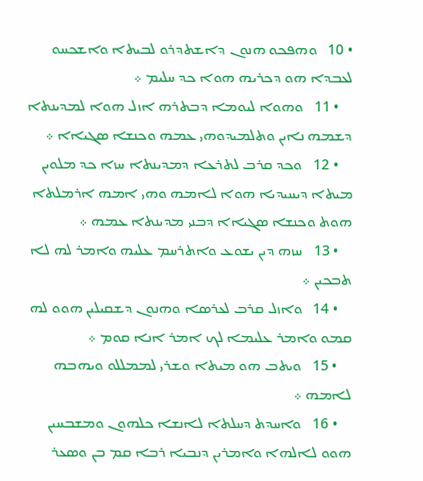• 10   ܘܗܦܟܘ ܗܢܘܢ ܕܐܫܬܕܪܘ ܠܒܝܬܐ ܘܐܫܟܚܘ ܠܥܒܕܐ ܗܘ ܕܟܪܝܗ ܗܘܐ ܟܕ ܚܠܝܡ ܀
    • 11   ܘܗܘܐ ܠܝܘܡܐ ܕܒܬܪܗ ܐܙܠ ܗܘܐ ܠܡܕܝܢܬܐ ܕܫܡܗ ܢܐܝܢ ܘܬܠܡܝܕܘܗܝ ܥܡܗ ܘܟܢܫܐ ܤܓܝܐܐ ܀
    • 12   ܘܟܕ ܩܪܒ ܠܬܪܥܐ ܕܡܕܝܢܬܐ ܚܙܐ ܟܕ ܡܠܘܝܢ ܡܝܬܐ ܕܝܚܝܕܝܐ ܗܘܐ ܠܐܡܗ ܘܗܝ ܐܡܗ ܐܪܡܠܬܐ ܗܘܬ ܘܟܢܫܐ ܤܓܝܐܐ ܕܒܢܝ ܡܕܝܢܬܐ ܥܡܗ ܀
    • 13   ܚܙܗ ܕܝܢ ܝܫܘܥ ܘܐܬܪܚܡ ܥܠܝܗ ܘܐܡܪ ܠܗ ܠܐ ܬܒܟܝܢ ܀
    • 14   ܘܐܙܠ ܩܪܒ ܠܥܪܤܐ ܘܗܢܘܢ ܕܫܩܝܠܝܢ ܗܘܘ ܠܗ ܩܡܘ ܘܐܡܪ ܥܠܝܡܐ ܠܟ ܐܡܪ ܐܢܐ ܩܘܡ ܀
    • 15   ܘܝܬܒ ܗܘ ܡܝܬܐ ܘܫܪܝ ܠܡܡܠܠܘ ܘܝܗܒܗ ܠܐܡܗ ܀
    • 16   ܘܐܚܕܬ ܕܚܠܬܐ ܠܐܢܫܐ ܟܠܗܘܢ ܘܡܫܒܚܝܢ ܗܘܘ ܠܐܠܗܐ ܘܐܡܪܝܢ ܕܢܒܝܐ ܪܒܐ ܩܡ ܒܢ ܘܤܥܪ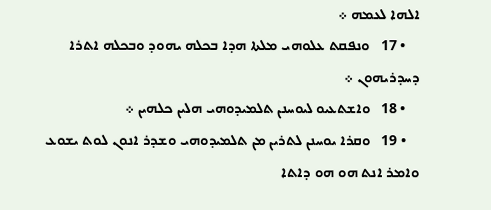ܐܠܗܐ ܠܥܡܗ ܀
    • 17   ܘܢܦܩܬ ܥܠܘܗܝ ܡܠܬܐ ܗܕܐ ܒܟܠܗ ܝܗܘܕ ܘܒܟܠܗ ܐܬܪܐ ܕܚܕܪܝܗܘܢ ܀
    • 18   ܘܐܫܬܥܝܘ ܠܝܘܚܢܢ ܬܠܡܝܕܘܗܝ ܗܠܝܢ ܟܠܗܝܢ ܀
    • 19   ܘܩܪܐ ܝܘܚܢܢ ܠܬܪܝܢ ܡܢ ܬܠܡܝܕܘܗܝ ܘܫܕܪ ܐܢܘܢ ܠܘܬ ܝܫܘܥ ܘܐܡܪ ܐܢܬ ܗܘ ܗܘ ܕܐܬܐ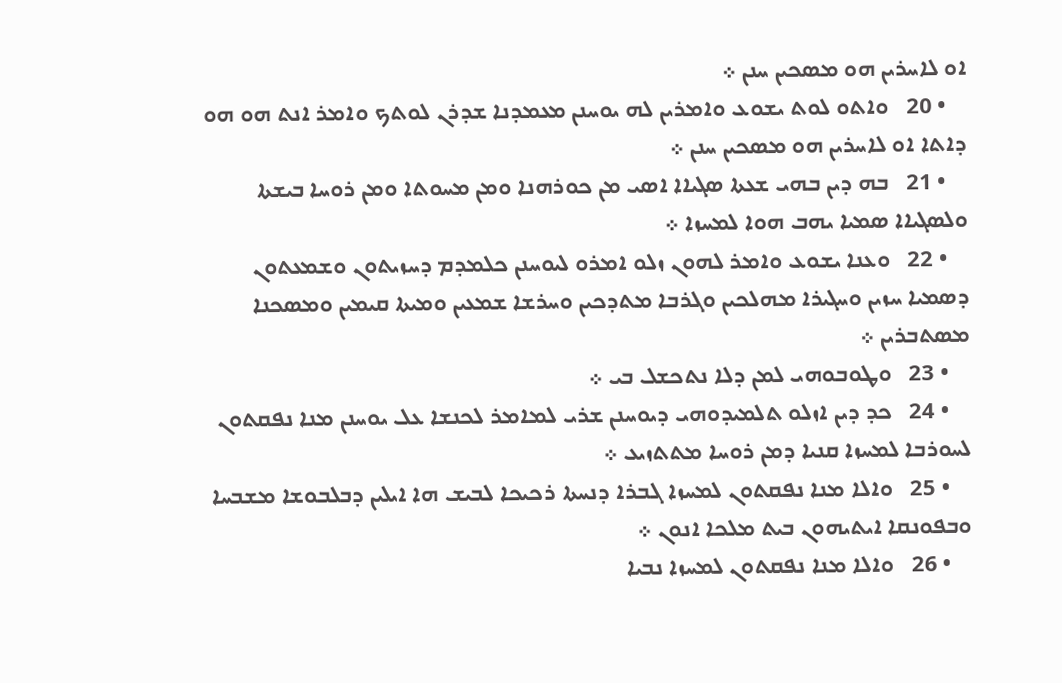ܐܘ ܠܐܚܪܝܢ ܗܘ ܡܤܟܝܢ ܚܢܢ ܀
    • 20   ܘܐܬܘ ܠܘܬ ܝܫܘܥ ܘܐܡܪܝܢ ܠܗ ܝܘܚܢܢ ܡܥܡܕܢܐ ܫܕܪܢ ܠܘܬܟ ܘܐܡܪ ܐܢܬ ܗܘ ܗܘ ܕܐܬܐ ܐܘ ܠܐܚܪܝܢ ܗܘ ܡܤܟܝܢ ܚܢܢ ܀
    • 21   ܒܗ ܕܝܢ ܒܗܝ ܫܥܬܐ ܤܓܝܐܐ ܐܤܝ ܡܢ ܟܘܪܗܢܐ ܘܡܢ ܡܚܘܬܐ ܘܡܢ ܪܘܚܐ ܒܝܫܬܐ ܘܠܤܓܝܐܐ ܤܡܝܐ ܝܗܒ ܗܘܐ ܠܡܚܙܐ ܀
    • 22   ܘܥܢܐ ܝܫܘܥ ܘܐܡܪ ܠܗܘܢ ܙܠܘ ܐܡܪܘ ܠܝܘܚܢܢ ܟܠܡܕܡ ܕܚܙܝܬܘܢ ܘܫܡܥܬܘܢ ܕܤܡܝܐ ܚܙܝܢ ܘܚܓܝܪܐ ܡܗܠܟܝܢ ܘܓܪܒܐ ܡܬܕܟܝܢ ܘܚܪܫܐ ܫܡܥܝܢ ܘܡܝܬܐ ܩܝܡܝܢ ܘܡܤܟܢܐ ܡܤܬܒܪܝܢ ܀
    • 23   ܘܛܘܒܘܗܝ ܠܡܢ ܕܠܐ ܢܬܟܫܠ ܒܝ ܀
    • 24   ܟܕ ܕܝܢ ܐܙܠܘ ܬܠܡܝܕܘܗܝ ܕܝܘܚܢܢ ܫܪܝ ܠܡܐܡܪ ܠܟܢܫܐ ܥܠ ܝܘܚܢܢ ܡܢܐ ܢܦܩܬܘܢ ܠܚܘܪܒܐ ܠܡܚܙܐ ܩܢܝܐ ܕܡܢ ܪܘܚܐ ܡܬܬܙܝܥ ܀
    • 25   ܘܐܠܐ ܡܢܐ ܢܦܩܬܘܢ ܠܡܚܙܐ ܓܒܪܐ ܕܢܚܬܐ ܪܟܝܟܐ ܠܒܝܫ ܗܐ ܐܝܠܝܢ ܕܒܠܒܘܫܐ ܡܫܒܚܐ ܘܒܦܘܢܩܐ ܐܝܬܝܗܘܢ ܒܝܬ ܡܠܟܐ ܐܢܘܢ ܀
    • 26   ܘܐܠܐ ܡܢܐ ܢܦܩܬܘܢ ܠܡܚܙܐ ܢܒܝܐ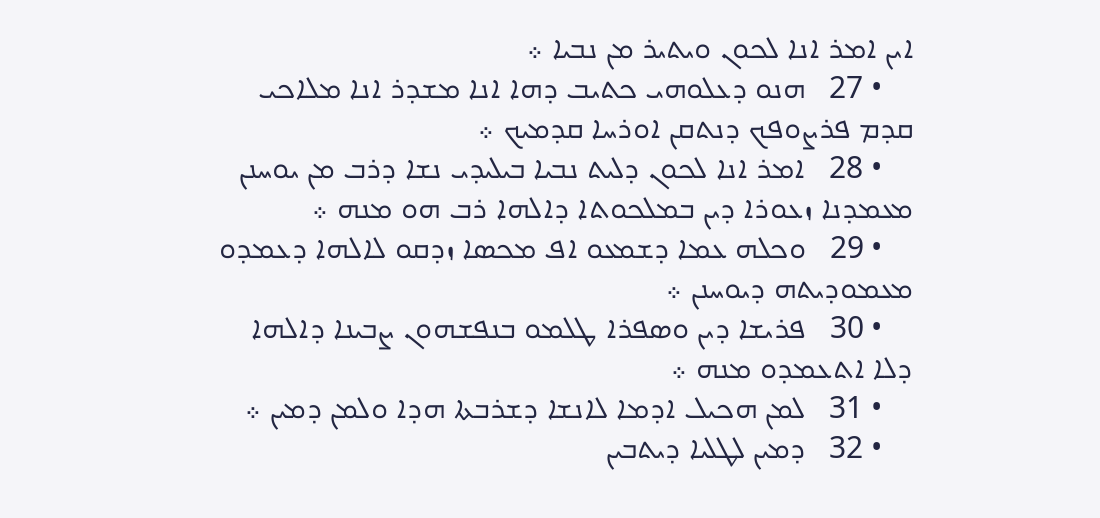ܐܝܢ ܐܡܪ ܐܢܐ ܠܟܘܢ ܘܝܬܝܪ ܡܢ ܢܒܝܐ ܀
    • 27   ܗܢܘ ܕܥܠܘܗܝ ܟܬܝܒ ܕܗܐ ܐܢܐ ܡܫܕܪ ܐܢܐ ܡܠܐܟܝ ܩܕܡ ܦܪܨܘܦܟ ܕܢܬܩܢ ܐܘܪܚܐ ܩܕܡܝܟ ܀
    • 28   ܐܡܪ ܐܢܐ ܠܟܘܢ ܕܠܝܬ ܢܒܝܐ ܒܝܠܝܕܝ ܢܫܐ ܕܪܒ ܡܢ ܝܘܚܢܢ ܡܥܡܕܢܐ ܙܥܘܪܐ ܕܝܢ ܒܡܠܟܘܬܐ ܕܐܠܗܐ ܪܒ ܗܘ ܡܢܗ ܀
    • 29   ܘܟܠܗ ܥܡܐ ܕܫܡܥܘ ܐܦ ܡܟܤܐ ܙܕܩܘ ܠܐܠܗܐ ܕܥܡܕܘ ܡܥܡܘܕܝܬܗ ܕܝܘܚܢܢ ܀
    • 30   ܦܪܝܫܐ ܕܝܢ ܘܤܦܪܐ ܛܠܡܘ ܒܢܦܫܗܘܢ ܨܒܝܢܐ ܕܐܠܗܐ ܕܠܐ ܐܬܥܡܕܘ ܡܢܗ ܀
    • 31   ܠܡܢ ܗܟܝܠ ܐܕܡܐ ܠܐܢܫܐ ܕܫܪܒܬܐ ܗܕܐ ܘܠܡܢ ܕܡܝܢ ܀
    • 32   ܕܡܝܢ ܠܛܠܝܐ ܕܝܬܒܝܢ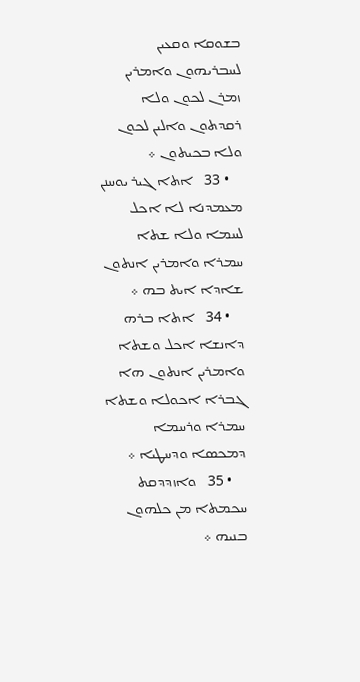ܒܫܘܩܐ ܘܩܥܝܢ ܠܚܒܪܝܗܘܢ ܘܐܡܪܝܢ ܙܡܪܢ ܠܟܘܢ ܘܠܐ ܪܩܕܬܘܢ ܘܐܠܝܢ ܠܟܘܢ ܘܠܐ ܒܟܝܬܘܢ ܀
    • 33   ܐܬܐ ܓܝܪ ܝܘܚܢܢ ܡܥܡܕܢܐ ܠܐ ܐܟܠ ܠܚܡܐ ܘܠܐ ܫܬܐ ܚܡܪܐ ܘܐܡܪܝܢ ܐܢܬܘܢ ܫܐܕܐ ܐܝܬ ܒܗ ܀
    • 34   ܐܬܐ ܒܪܗ ܕܐܢܫܐ ܐܟܠ ܘܫܬܐ ܘܐܡܪܝܢ ܐܢܬܘܢ ܗܐ ܓܒܪܐ ܐܟܘܠܐ ܘܫܬܐ ܚܡܪܐ ܘܪܚܡܐ ܕܡܟܤܐ ܘܕܚܛܝܐ ܀
    • 35   ܘܐܙܕܕܩܬ ܚܟܡܬܐ ܡܢ ܟܠܗܘܢ ܒܢܝܗ ܀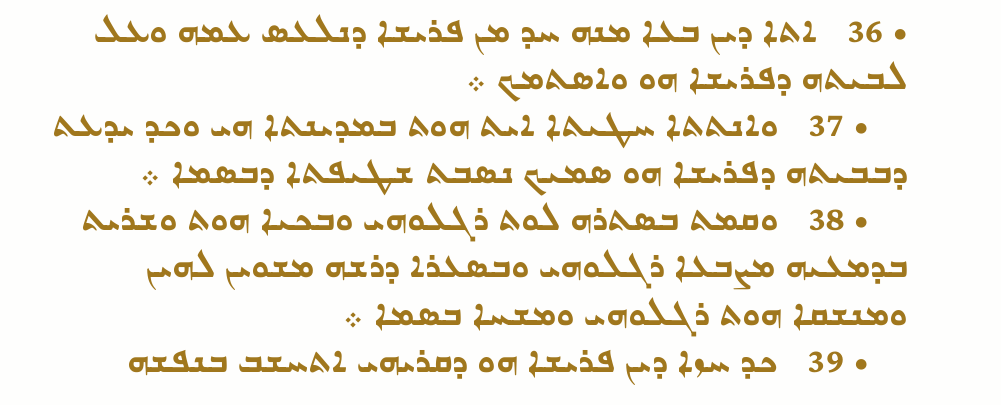• 36   ܐܬܐ ܕܝܢ ܒܥܐ ܡܢܗ ܚܕ ܡܢ ܦܪܝܫܐ ܕܢܠܥܤ ܥܡܗ ܘܥܠ ܠܒܝܬܗ ܕܦܪܝܫܐ ܗܘ ܘܐܤܬܡܟ ܀
    • 37   ܘܐܢܬܬܐ ܚܛܝܬܐ ܐܝܬ ܗܘܬ ܒܡܕܝܢܬܐ ܗܝ ܘܟܕ ܝܕܥܬ ܕܒܒܝܬܗ ܕܦܪܝܫܐ ܗܘ ܤܡܝܟ ܢܤܒܬ ܫܛܝܦܬܐ ܕܒܤܡܐ ܀
    • 38   ܘܩܡܬ ܒܤܬܪܗ ܠܘܬ ܪܓܠܘܗܝ ܘܒܟܝܐ ܗܘܬ ܘܫܪܝܬ ܒܕܡܥܝܗ ܡܨܒܥܐ ܪܓܠܘܗܝ ܘܒܤܥܪܐ ܕܪܫܗ ܡܫܘܝܢ ܠܗܝܢ ܘܡܢܫܩܐ ܗܘܬ ܪܓܠܘܗܝ ܘܡܫܚܐ ܒܤܡܐ ܀
    • 39   ܟܕ ܚܙܐ ܕܝܢ ܦܪܝܫܐ ܗܘ ܕܩܪܝܗܝ ܐܬܚܫܒ ܒܢܦܫܗ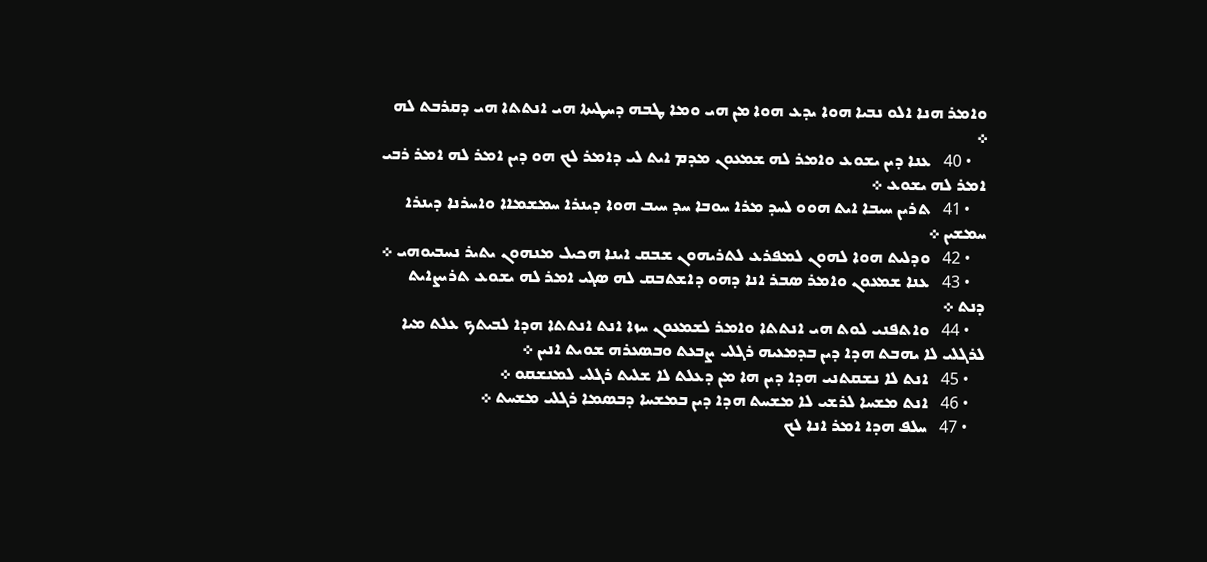ܘܐܡܪ ܗܢܐ ܐܠܘ ܢܒܝܐ ܗܘܐ ܝܕܥ ܗܘܐ ܡܢ ܗܝ ܘܡܐ ܛܒܗ ܕܚܛܝܬܐ ܗܝ ܐܢܬܬܐ ܗܝ ܕܩܪܒܬ ܠܗ ܀
    • 40   ܥܢܐ ܕܝܢ ܝܫܘܥ ܘܐܡܪ ܠܗ ܫܡܥܘܢ ܡܕܡ ܐܝܬ ܠܝ ܕܐܡܪ ܠܟ ܗܘ ܕܝܢ ܐܡܪ ܠܗ ܐܡܪ ܪܒܝ ܐܡܪ ܠܗ ܝܫܘܥ ܀
    • 41   ܬܪܝܢ ܚܝܒܐ ܐܝܬ ܗܘܘ ܠܚܕ ܡܪܐ ܚܘܒܐ ܚܕ ܚܝܒ ܗܘܐ ܕܝܢܪܐ ܚܡܫܡܐܐ ܘܐܚܪܢܐ ܕܝܢܪܐ ܚܡܫܝܢ ܀
    • 42   ܘܕܠܝܬ ܗܘܐ ܠܗܘܢ ܠܡܦܪܥ ܠܬܪܝܗܘܢ ܫܒܩ ܐܝܢܐ ܗܟܝܠ ܡܢܗܘܢ ܝܬܝܪ ܢܚܒܝܘܗܝ ܀
    • 43   ܥܢܐ ܫܡܥܘܢ ܘܐܡܪ ܤܒܪ ܐܢܐ ܕܗܘ ܕܐܫܬܒܩ ܠܗ ܤܓܝ ܐܡܪ ܠܗ ܝܫܘܥ ܬܪܝܨܐܝܬ ܕܢܬ ܀
    • 44   ܘܐܬܦܢܝ ܠܘܬ ܗܝ ܐܢܬܬܐ ܘܐܡܪ ܠܫܡܥܘܢ ܚܙܐ ܐܢܬ ܐܢܬܬܐ ܗܕܐ ܠܒܝܬܟ ܥܠܬ ܡܝܐ ܠܪܓܠܝ ܠܐ ܝܗܒܬ ܗܕܐ ܕܝܢ ܒܕܡܥܝܗ ܪܓܠܝ ܨܒܥܬ ܘܒܤܥܪܗ ܫܘܝܬ ܐܢܝܢ ܀
    • 45   ܐܢܬ ܠܐ ܢܫܩܬܢܝ ܗܕܐ ܕܝܢ ܗܐ ܡܢ ܕܥܠܬ ܠܐ ܫܠܝܬ ܪܓܠܝ ܠܡܢܫܩܘ ܀
    • 46   ܐܢܬ ܡܫܚܐ ܠܪܫܝ ܠܐ ܡܫܚܬ ܗܕܐ ܕܝܢ ܒܡܫܚܐ ܕܒܤܡܐ ܪܓܠܝ ܡܫܚܬ ܀
    • 47   ܚܠܦ ܗܕܐ ܐܡܪ ܐܢܐ ܠܟ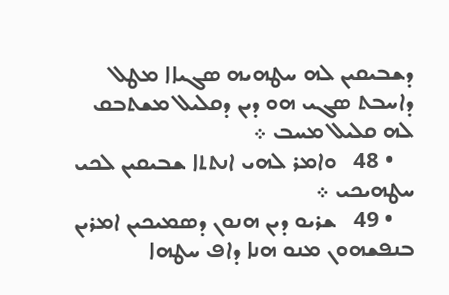ܕܫܒܝܩܝܢ ܠܗ ܚܛܗܝܗ ܤܓܝܐܐ ܡܛܠ ܕܐܚܒܬ ܤܓܝ ܗܘ ܕܝܢ ܕܩܠܝܠ ܡܫܬܒܩ ܠܗ ܩܠܝܠ ܡܚܒ ܀
    • 48   ܘܐܡܪ ܠܗܝ ܐܢܬܬܐ ܫܒܝܩܝܢ ܠܟܝ ܚܛܗܝܟܝ ܀
    • 49   ܫܪܝܘ ܕܝܢ ܗܢܘܢ ܕܤܡܝܟܝܢ ܐܡܪܝܢ ܒܢܦܫܗܘܢ ܡܢܘ ܗܢܐ ܕܐܦ ܚܛܗܐ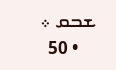ܫܒܩ ܀
    • 50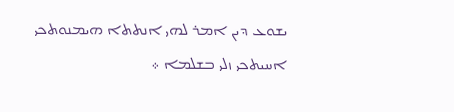ܝܫܘܥ ܕܝܢ ܐܡܪ ܠܗܝ ܐܢܬܬܐ ܗܝܡܢܘܬܟܝ ܐܚܝܬܟܝ ܙܠܝ ܒܫܠܡܐ ܀